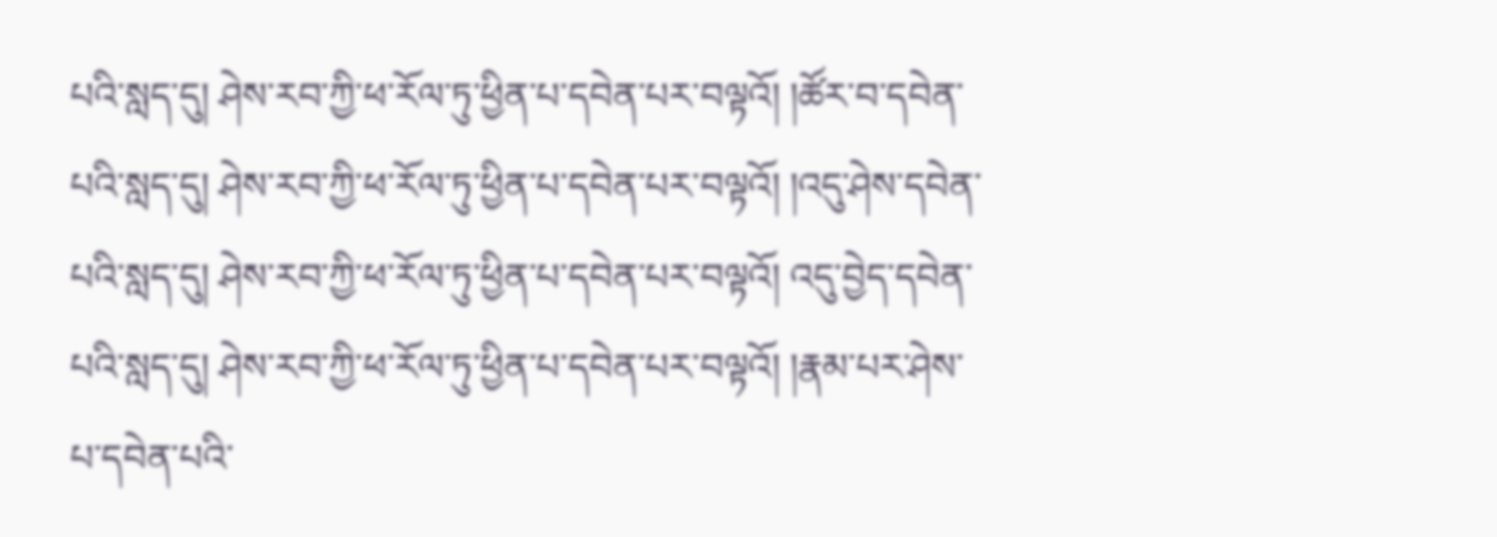པའི་སླད་དུ། ཤེས་རབ་ཀྱི་ཕ་རོལ་ཏུ་ཕྱིན་པ་དབེན་པར་བལྟའོ། །ཚོར་བ་དབེན་པའི་སླད་དུ། ཤེས་རབ་ཀྱི་ཕ་རོལ་ཏུ་ཕྱིན་པ་དབེན་པར་བལྟའོ། །འདུ་ཤེས་དབེན་པའི་སླད་དུ། ཤེས་རབ་ཀྱི་ཕ་རོལ་ཏུ་ཕྱིན་པ་དབེན་པར་བལྟའོ། འདུ་བྱེད་དབེན་པའི་སླད་དུ། ཤེས་རབ་ཀྱི་ཕ་རོལ་ཏུ་ཕྱིན་པ་དབེན་པར་བལྟའོ། །རྣམ་པར་ཤེས་པ་དབེན་པའི་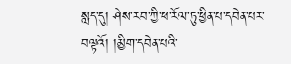སླད་དུ། ཤེས་རབ་ཀྱི་ཕ་རོལ་ཏུ་ཕྱིན་པ་དབེན་པར་བལྟའོ། །མྱིག་དབེན་པའི་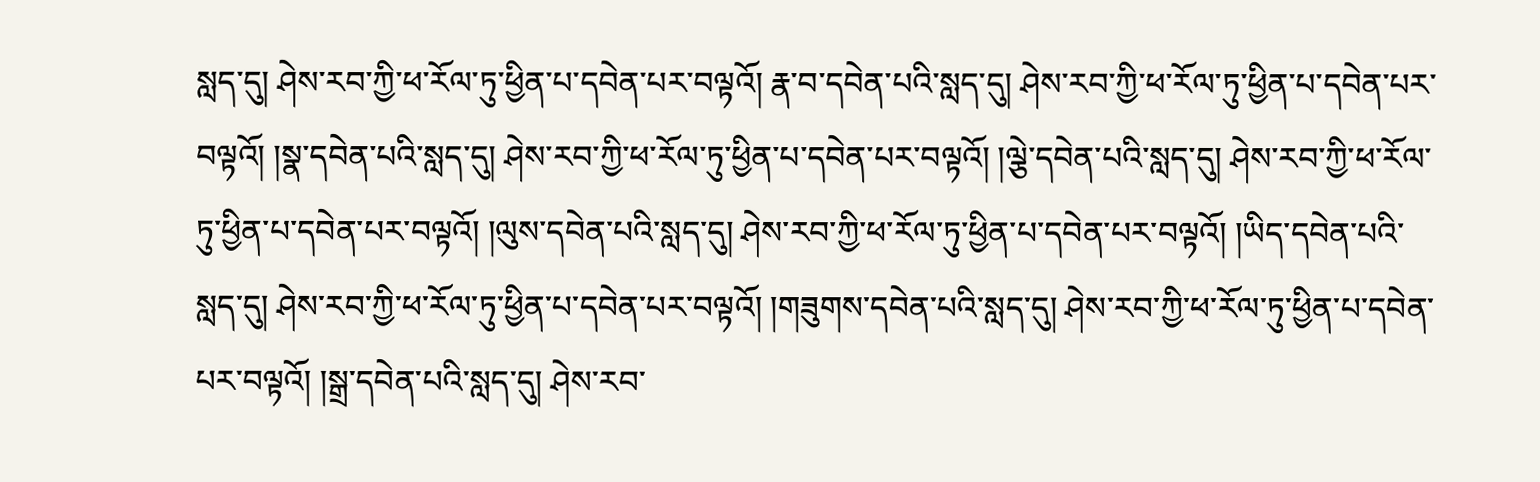སླད་དུ། ཤེས་རབ་ཀྱི་ཕ་རོལ་ཏུ་ཕྱིན་པ་དབེན་པར་བལྟའོ། རྣ་བ་དབེན་པའི་སླད་དུ། ཤེས་རབ་ཀྱི་ཕ་རོལ་ཏུ་ཕྱིན་པ་དབེན་པར་བལྟའོ། །སྣ་དབེན་པའི་སླད་དུ། ཤེས་རབ་ཀྱི་ཕ་རོལ་ཏུ་ཕྱིན་པ་དབེན་པར་བལྟའོ། །ལྕེ་དབེན་པའི་སླད་དུ། ཤེས་རབ་ཀྱི་ཕ་རོལ་ཏུ་ཕྱིན་པ་དབེན་པར་བལྟའོ། །ལུས་དབེན་པའི་སླད་དུ། ཤེས་རབ་ཀྱི་ཕ་རོལ་ཏུ་ཕྱིན་པ་དབེན་པར་བལྟའོ། །ཡིད་དབེན་པའི་སླད་དུ། ཤེས་རབ་ཀྱི་ཕ་རོལ་ཏུ་ཕྱིན་པ་དབེན་པར་བལྟའོ། །གཟུགས་དབེན་པའི་སླད་དུ། ཤེས་རབ་ཀྱི་ཕ་རོལ་ཏུ་ཕྱིན་པ་དབེན་པར་བལྟའོ། །སྒྲ་དབེན་པའི་སླད་དུ། ཤེས་རབ་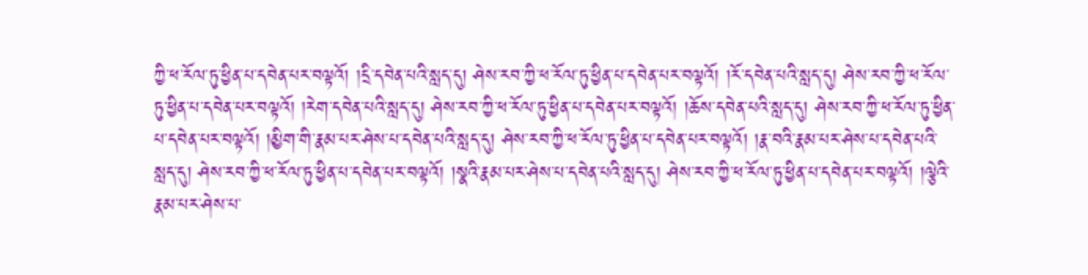ཀྱི་ཕ་རོལ་ཏུ་ཕྱིན་པ་དབེན་པར་བལྟའོ། །དྲི་དབེན་པའི་སླད་དུ། ཤེས་རབ་ཀྱི་ཕ་རོལ་ཏུ་ཕྱིན་པ་དབེན་པར་བལྟའོ། །རོ་དབེན་པའི་སླད་དུ། ཤེས་རབ་ཀྱི་ཕ་རོལ་ཏུ་ཕྱིན་པ་དབེན་པར་བལྟའོ། །རེག་དབེན་པའི་སླད་དུ། ཤེས་རབ་ཀྱི་ཕ་རོལ་ཏུ་ཕྱིན་པ་དབེན་པར་བལྟའོ། །ཆོས་དབེན་པའི་སླད་དུ། ཤེས་རབ་ཀྱི་ཕ་རོལ་ཏུ་ཕྱིན་པ་དབེན་པར་བལྟའོ། །མྱིག་གི་རྣམ་པར་ཤེས་པ་དབེན་པའི་སླད་དུ། ཤེས་རབ་ཀྱི་ཕ་རོལ་ཏུ་ཕྱིན་པ་དབེན་པར་བལྟའོ། །རྣ་བའི་རྣམ་པར་ཤེས་པ་དབེན་པའི་སླད་དུ། ཤེས་རབ་ཀྱི་ཕ་རོལ་ཏུ་ཕྱིན་པ་དབེན་པར་བལྟའོ། །སྣའི་རྣམ་པར་ཤེས་པ་དབེན་པའི་སླད་དུ། ཤེས་རབ་ཀྱི་ཕ་རོལ་ཏུ་ཕྱིན་པ་དབེན་པར་བལྟའོ། །ལྕེའི་རྣམ་པར་ཤེས་པ་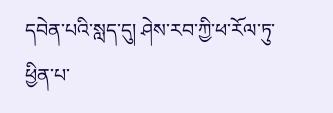དབེན་པའི་སླད་དུ། ཤེས་རབ་ཀྱི་ཕ་རོལ་ཏུ་ཕྱིན་པ་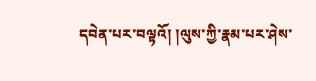དབེན་པར་བལྟའོ། །ལུས་ཀྱི་རྣམ་པར་ཤེས་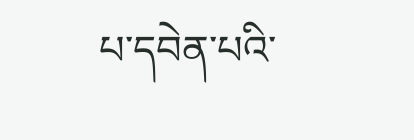པ་དབེན་པའི་